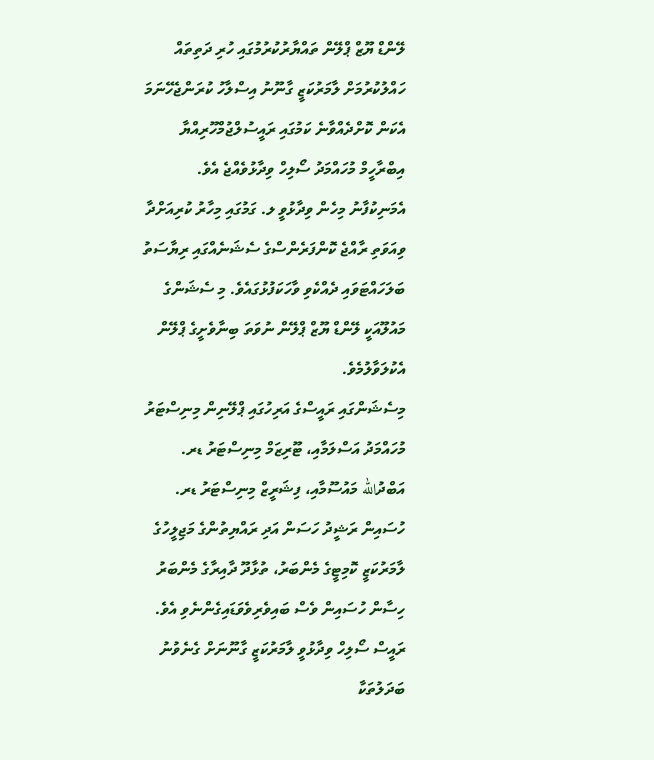ލޭންޑް ޔޫޒް ޕްލޭން ތައްޔާރުކުރުމުގައި ހުރި ދަތިތައް ހައްލުކުރުމަށް ލާމަރުކަޒީ ގާނޫނު އިސްލާހު ކުރަންޖެހޭނަމަ އެކަން ކޮށްދެއްވާނެ ކަމުގައި ރައީސުލްޖުމްހޫރިއްޔާ އިބްރާހީމް މުހައްމަދު ސޯލިހް ވިދާޅުވެއްޖެ އެވެ.
އެމަނިކުފާނު މިހެން ވިދާޅުވީ ލ. ގަމުގައި މިހާރު ކުރިއަށްދާ ވިއަވަތި ރާއްޖެ ކޮންފަރެންސްގެ ސެޝަނެއްގައި ރިޔާސަތު ބަލަހައްޓަވައި ދެއްކެވި ވާހަކަފުޅުގައެވެ. މި ސެޝަންގެ މައުލޫއަކީ ލޭންޑް ޔޫޒް ޕްލޭން ނުވަތަ ބިނާވެށީގެ ޕްލޭން އެކުލަވާލުމެވެ.
މިސެޝަންގައި ރައީސްގެ އަރިހުގައި ޕްލޭނިން މިނިސްޓަރު މުހައްމަދު އަސްލަމާއި، ޓޫރިޒަމް މިނިސްޓަރު ޑރ. އަބްދުالله މައުސޫމާއި، ފިޝަރީޒް މިނިސްޓަރު ޑރ. ހުސައިން ރަޝީދު ހަސަން އަދި ރައްޔިތުންގެ މަޖިލީހުގެ ލާމަރުކަޒީ ކޮމިޓީގެ މެންބަރު، ތުޅާދޫ ދާއިރާގެ މެންބަރު ހިސާން ހުސައިން ވެސް ބައިވެރިވެވަޑައިގެންނެވި އެވެ.
ރައީސް ސޯލިހް ވިދާޅުވީ ލާމަރުކަޒީ ގާނޫނަށް ގެނެވުނު ބަދަލުތަކާ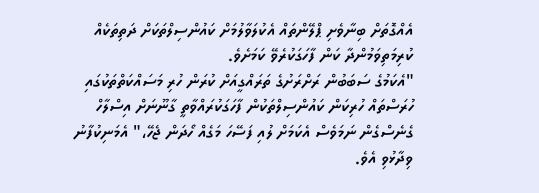އެއްގޮތަށް ބިނާވެށި ޕްލޭންތައް އެކުލަވާލުމަށް ކައުންސިލްތަކަށް ދަތިތަކެއް ކުރިމަތިވަމުންދާ ކަން ފާހަގަކުރެވޭ ކަމަށެވެ.
"އެކަމުގެ ސަބަބުން ރަށްރަށުގެ ތަރައްގީއަށް ކުރަން ހުރި މަސައްކަތްތަކުގައި ހުރަސްތައް ހުރިކަން ކައުންސިލްތަކުން ފާހަގަކުރައްވާތީ ގާނޫނަށް އިސްލާހް ގެނެސްގެން ނަމަވެސް އެކަމަށް ލުއި ފަސޭހަ މަގެއް ހޯދަން ޖެހޭ،" އެމަނިކުފާނު ވިދާޅުވި އެވެ.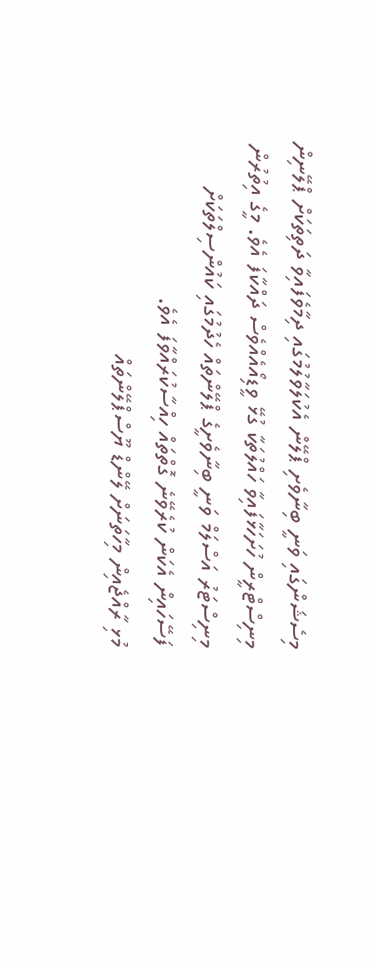މިސެޝަންގައި ވަނީ ބިނާވެށި ޕްލޭން އެކުލަވާލުމުގައި ދިމާވެފައިވާ ދަތިތަކަށް ޕްލޭނިން މިނިސްޓްރީން ހުށަހަޅާފައިވާ ހައްލުތަކާ ގުޅޭ ވީޑިއޯއެއްވެސް ދައްކާފަ އެވެ. މީގެ އިތުރުން މިނިސްޓަރު އަސްލަމް ވަނީ ބިނާވެށީގެ ޕްލޭންތައް ހެދުމުގައި ކައުންސިލްތަކަށް ފަސޭހައިން އެކަން ކުރެވޭނެ ގޮތްތައް ހިއްސާކުރައްވާފަ އެވެ.
މުޅި ރާއްޖެއިން މިހާތަނަށް ލޭންޑް ޔޫސްޕްލޭންތައް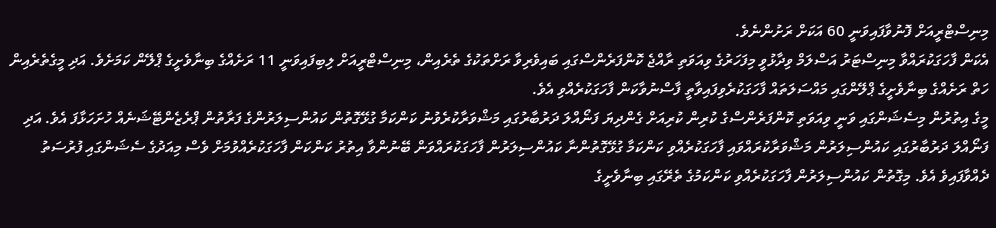މިނިސްޓްރީއަށް ފޮނުވާފައިވަނީ 60 އަކަށް ރަށުންނެވެ.
އެކަން ފާހަގަކުރައްވާ މިނިސްޓަރު އަސްލަމް ވިދާޅުވީ މިފަހަރުގެ ވިއަވަތި ރާއްޖެ ކޮންފަރެންސްގައި ބައިވެރިވާ ރަށްތަކުގެ ތެރެއިން، މިނިސްޓްރީއަށް ލިބިފައިވަނީ 11 ރަށެއްގެ ބިނާވެށީގެ ޕްލޭން ކަމަށެވެ. އަދި މީގެތެރެއިން ހަތް ރަށެއްގެ ބިނާވެށީގެ ޕްލޭންގައި މައްސަލަތައް ފާހަގަކުރެވިފައިވާތީ ފާސްނުވާކަން ފާހަގަކުރެއްވި އެވެ.
މީގެ އިތުރުން މިސެޝަންގައި ވަނީ ވިއަވަތި ކޮންފަރެންސްގެ ކުރިން ކުރިއަށް ގެންދިޔަ ފަނޯއްލަ ދަރުބާރުގައި މަޝްވަރާކުރެވުނު ކަންކަމާ ގުޅޭގޮތުން ކައުންސިލަރުންގެ ފަރާތުން ޕްރެޒެންޓޭޝަނެއް ހުށަހަޅާފަ އެވެ. އަދި ފަނޯއްލަ ދަރުބާރުގައި ކައުންސިލަރުން މަޝްވަރާކުރައްވައި ފާހަގަކުރެއްވި ކަންކަމާ ގުޅޭގޮތުންނާ ކައުންސިލަރުން ފާހަގަކުރައްވަން ބޭނުންވާ އިތުރު ކަންކަން ފާހަގަކުރެއްވުމަށް ވެސް މިއަދުގެ ސެޝަންގައި ފުރުސަތު ދެއްވާފައިވެ އެވެ. މިގޮތުން ކައުންސިލަރުން ފާހަގަކުރެއްވި ކަންކަމުގެ ތެރޭގައި ބިނާވެށީގެ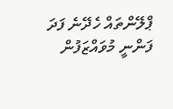ޕްލޭންތައް ހެދޭނެ ފަދަ ފަންނީ މުވައްޒަފުން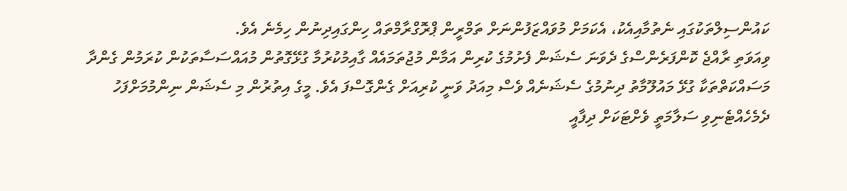ކައުންސިލްތަކުގައި ނެތުމާއިއެކު، އެކަމަށް މުވައްޒަފުންނަށް ތަމްރީން ޕްރޮގްރާމްތައް ހިންގައިދިނުން ހިމެނެ އެވެ.
ވިއަވަތި ރާއްޖެ ކޮންފަރެންސްގެ ދެވަނަ ސެޝަން ފެށުމުގެ ކުރިން އަމާން މުޖުތަމައެއް ގާއިމުކުރުމާ ގުޅޭގޮތުން މުއައްސަސާތަކުން ކުރަމުން ގެންދާ މަސައްކަތްތަކާ ގުޅޭ މައުލޫމާތު ދިނުމުގެ ސެޝަނެއް ވެސް މިއަދު ވަނީ ކުރިއަށް ގެންގޮސްފަ އެވެ. މީގެ އިތުރުން މި ސެޝަން ނިންމުމަށްފަހު ދެމެހެއްޓެނިވި ސަލާމަތީ ވެށްޓަކަށް ދިފާއީ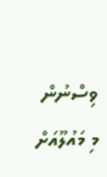ވިސްނުން މި މައުލޫއަށް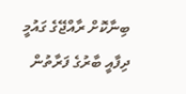ބިނާކޮށް ރާއްޖޭގެ ގައުމީ ދިފާއީ ބާރުގެ ފަރާތުން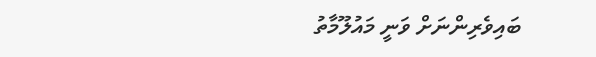ބައިވެރިންނަށް ވަނީ މައުލޫމާތު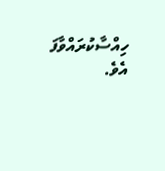ހިއްސާކުރައްވާފަ އެވެ.